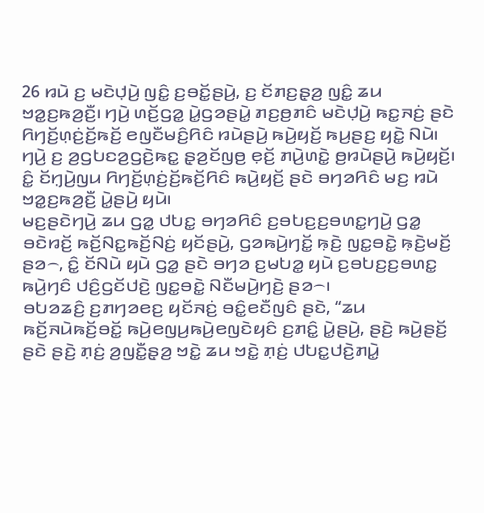26 ꤙꤣꤧ ꤢ꤬ ꤗꤢꤧꤓ꤫ꤣꤧ꤬ ꤜꤢꤨ꤭ ꤢ꤬ꤋꤢꤩ꤭ꤔꤣꤧ꤬, ꤢ꤬ ꤢꤩꤊꤢ꤬ꤔ꤫ꤤ꤬ ꤜꤢꤨ꤭ ꤘꤣ ꤠꤤ꤭ꤢ꤬ꤒꤤ꤬ꤢꤪ꤬꤯ ꤚꤣꤧ꤬ ꤛꤢꤩ꤬ꤞꤤ꤭ ꤣꤧ꤭ꤞꤤꤔꤣꤧ꤭ ꤊꤢ꤬ꤥ꤬ꤊꤢꤨ ꤗꤢꤧꤓ꤫ꤣꤧ꤬ ꤒꤢ꤭ꤏꤢꤦ꤬ ꤔꤢꤧ ꤖꤚꤢꤩ꤬ꤛ꤫ꤢꤦ꤬ꤢꤩ꤬ꤒꤢꤩ꤬ ꤕꤜꤢꤪꤗꤢꤨ꤬ꤖꤢꤨ ꤙꤣꤧꤔꤣꤧ꤬ ꤒꤣꤧ꤬ꤟꤢꤩ꤬ ꤒꤣ꤬ꤔꤢ꤬ ꤟꤢꤧ꤭ ꤡꤣꤧ꤯ ꤚꤣꤧ꤬ ꤢ꤬ ꤤ꤬ꤞꤝꤢꤤ꤬ꤞꤢꤧ꤬ꤒꤢ꤭ ꤔ꤫ꤤ꤬ꤢꤩꤜꤥ꤬ ꤕ꤫ꤢꤩ꤬ ꤊꤣꤧ꤬ꤛꤢꤧ꤭ ꤥ꤬ꤙꤣꤧꤔꤣꤧ꤬ ꤒꤣꤧ꤬ꤟꤢꤩ꤬꤯ ꤢꤨ꤭ ꤢꤩꤚ꤫ꤣꤧ꤬ꤜꤣ ꤖꤚꤢꤩ꤬ꤛ꤫ꤢꤦ꤬ꤢꤩ꤬ꤒꤢꤩ꤬ꤖꤢꤨ ꤒꤣꤧ꤬ꤟꤢꤩ꤬ ꤔꤢꤧ ꤋꤚꤤꤖꤢꤨ ꤗꤢ꤬ ꤙꤣꤧ ꤠꤤ꤭ꤢ꤬ꤒꤤ꤬ꤢꤪ꤬ ꤣꤧ꤭ꤔꤣꤧ꤬ ꤟꤣꤧ꤯
ꤗꤢ꤬ꤔꤢꤧꤚꤣꤧ꤬ ꤘꤣ ꤞꤤ꤭ ꤓꤝꤢ꤭ ꤋꤚꤤꤖꤢꤨ ꤢ꤬ꤋꤝꤢ꤬ꤢ꤬ꤋꤛꤢ꤭ꤚꤣꤧ꤬ ꤞꤤ꤭ ꤋꤢꤧꤙꤢꤩ꤬ ꤒꤢꤩ꤬ꤡꤢ꤭ꤒꤢꤩ꤬ꤡꤢꤦ꤬ ꤟꤢꤩꤔꤣꤧ꤬, ꤞꤤꤒꤣꤧ꤬ꤚꤢꤩ꤭ ꤒ꤫ꤢꤧ꤬ ꤜꤢ꤭ꤋꤢꤧ꤭ ꤒ꤫ꤢꤧ꤬ꤗꤢꤩ꤬ ꤔꤤ꤮, ꤢꤨ꤭ ꤢꤩꤡꤣꤧ ꤟꤣꤧ ꤞꤤ꤭ ꤔꤢꤧ ꤋꤚꤤ ꤢ꤬ꤗꤝꤤ꤭ ꤟꤣꤧ ꤢ꤬ꤋꤝꤢ꤬ꤢ꤬ꤋꤛꤢ꤭ ꤒꤣꤧ꤬ꤚꤢꤨ ꤓꤢꤨ꤬ꤞꤢꤩꤓꤢꤧ꤬ ꤜꤢ꤭ꤋꤢꤧ꤭ ꤡꤢꤪꤗꤣꤧ꤬ꤚꤢꤧ꤬ ꤔꤤ꤮꤯
ꤋꤝꤤꤘꤢꤨ꤬ ꤢ꤬ꤊꤚꤤꤕꤢ꤬ ꤟꤢꤩꤏꤢꤦ꤬ ꤋꤢꤨ꤭ꤕꤢꤪꤜꤢꤨ ꤔꤢꤧ, “ꤘꤣ ꤒꤢꤩ꤬ꤏꤣꤧꤒꤢꤩ꤬ꤋꤢꤩ꤭ ꤒꤣꤧ꤬ꤕꤜꤣ꤬ꤒꤣꤧ꤬ꤕꤜꤢꤧꤟꤢꤨ ꤢ꤬ꤊꤢꤨ꤭ ꤣꤧ꤭ꤔꤣꤧ꤬, ꤔꤢꤧ꤬ ꤒꤣꤧ꤬ꤔꤢꤩ꤬ ꤔꤢꤧ ꤔꤢꤧ꤬ ꤊ꤫ꤢꤦ꤬ ꤤ꤬ꤜꤢꤪ꤭ꤔ꤫ꤤ꤬ ꤠꤢꤧ꤭ ꤘꤣ ꤠꤢꤧ꤭ ꤊ꤫ꤢꤦ꤬ ꤓꤝꤢ꤭ꤓꤢꤧ꤬ꤊꤣꤧ꤭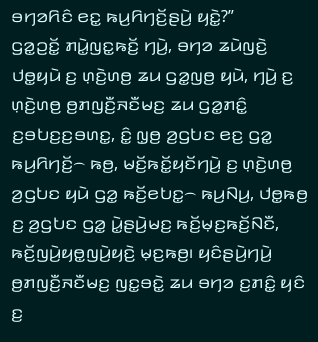ꤋꤚꤤꤖꤢꤨ ꤕꤢ꤭ ꤒꤣ꤬ꤖꤚꤢꤩ꤬ꤔꤣꤧ꤬ ꤟꤢꤧ꤭?”
ꤞꤤ꤭ꤑꤢꤩ꤭ ꤊꤣꤧ꤭ꤜꤢ꤭ꤒꤢꤩ꤬ ꤚꤣꤧ꤬, ꤋꤚꤤ ꤘꤣꤧꤜꤢꤧ꤬ ꤓꤥ꤭ꤟꤣꤧ ꤢ꤬ ꤛ꤫ꤢꤧ꤬ꤛꤥ꤬ ꤘꤣ ꤞꤤ꤭ꤜꤥ꤬ ꤟꤣꤧ, ꤚꤣꤧ꤬ ꤢ꤬ ꤛ꤫ꤢꤧ꤬ꤛꤥ꤬ ꤥ꤬ꤊꤜꤢꤪ꤬ꤏꤢꤪꤗꤢ꤬ ꤘꤣ ꤞꤤ꤭ꤊꤢꤨ꤭ ꤢ꤬ꤋꤝꤢ꤬ꤢ꤬ꤋꤛꤢ꤭, ꤢꤨ꤭ ꤜ꤫ꤥ꤬ ꤤ꤬ꤞꤝꤢ ꤕꤢ꤬ ꤞꤤ꤭ ꤒꤣ꤬ꤖꤚꤢꤩ꤬꤮ ꤒꤥ꤬, ꤗꤢꤩ꤬ꤒꤢꤩ꤭ꤟꤢꤩꤚꤣꤧ꤬ ꤢ꤬ ꤛ꤫ꤢꤧ꤬ꤛꤥ꤬ ꤤ꤬ꤞꤝꤢ ꤟꤣꤧ ꤞꤤ꤭ ꤒꤢꤩ꤬ꤕꤝꤢ꤭꤮ ꤒꤣ꤬ꤡꤣ꤬, ꤓꤥ꤭ꤒꤥ꤬ ꤢ꤬ ꤤ꤬ꤞꤝꤢ ꤞꤤ꤭ ꤣꤧ꤭ꤔꤣꤧ꤬ꤗꤢ꤬ ꤒꤢꤩ꤬ꤗ꤫ꤢ꤬ꤒꤢꤩ꤬ꤡꤢꤪ, ꤒꤢꤩ꤬ꤜꤣꤧ꤬ꤟꤥ꤭ꤜꤣꤧ꤬ꤟꤢꤧ꤬ ꤗ꤫ꤢ꤬ꤒꤥ꤬꤯ ꤟꤢꤨꤔꤣꤧ꤬ꤚꤣꤧ꤬ ꤥ꤬ꤊꤜꤢꤪ꤬ꤏꤢꤪꤗꤢ꤬ ꤜꤢ꤭ꤋꤢꤧ꤭ ꤘꤣ ꤋꤚꤤ ꤢ꤬ꤊꤢꤨ꤭ ꤟꤢꤨ ꤢ꤬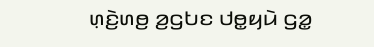ꤛ꤫ꤢꤧ꤬ꤛꤥ꤬ ꤤ꤬ꤞꤝꤢ ꤓꤥ꤭ꤟꤣꤧ ꤞꤤ꤭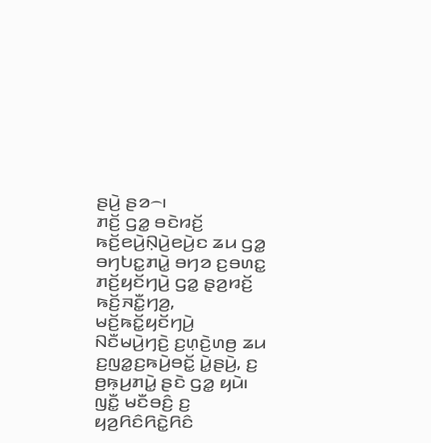ꤔꤣꤧ꤬ ꤔꤤ꤮꤯
ꤊꤢꤩ꤬ ꤞꤤ꤭ ꤋꤢꤧꤙꤢꤩ꤬ ꤒꤢꤩ꤬ꤕꤣꤧ꤬ꤡ꤫ꤣꤧ꤬ꤕꤣꤧ꤬ꤢ ꤘꤣ ꤞꤤ꤭ ꤋꤚꤝꤢ꤭ꤊꤣꤧ꤭ ꤋꤚꤤ ꤢ꤬ꤋꤛꤢ꤭ ꤊꤢꤩ꤬ꤟꤢꤩꤚꤣꤧ꤬ ꤞꤤ꤭ ꤔ꤫ꤤ꤬ꤙꤢꤩ꤬ ꤒꤢꤩ꤬ꤏꤢꤪ꤭ꤚꤤ꤬, ꤗꤢꤩ꤬ꤒꤢꤩ꤭ꤟꤢꤩꤚꤣꤧ꤬ ꤡꤢꤪꤗꤣꤧ꤬ꤚꤢꤧ꤬ ꤢ꤬ꤛ꤫ꤢꤧ꤬ꤛꤥ꤬ ꤘꤣ ꤢ꤬ꤜꤤ꤭ꤢ꤬ꤒꤣꤧ꤬ꤋꤢꤩ꤭ ꤣꤧ꤭ꤔꤣꤧ꤬, ꤢ꤬ ꤥ꤬ꤒ꤫ꤣ꤬ꤊꤣꤧ꤭ ꤔꤢꤧ ꤞꤤ꤭ ꤟꤣꤧ꤯
ꤜꤢꤪ꤭ ꤗꤢꤪꤋꤢꤨ꤬ ꤢ꤬ ꤟꤤ꤬ꤖꤢꤨꤖꤢꤧ꤭ꤖꤢꤨ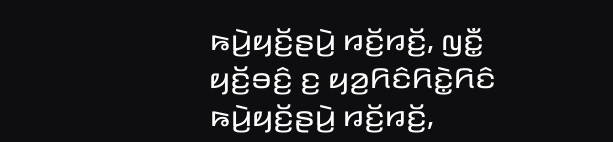ꤒꤣꤧ꤬ꤟꤢꤩ꤬ꤔꤣꤧ꤬ ꤙꤢꤩ꤬ꤙꤢꤩ꤬, ꤜꤢꤪ꤭ ꤟꤢꤩ꤬ꤋꤢꤨ꤬ ꤢ꤬ ꤟꤤ꤬ꤖꤢꤨꤖꤢꤧ꤭ꤖꤢꤨ ꤒꤣꤧ꤬ꤟꤢꤩ꤬ꤔꤣꤧ꤬ ꤙꤢꤩ꤬ꤙꤢꤩ꤬,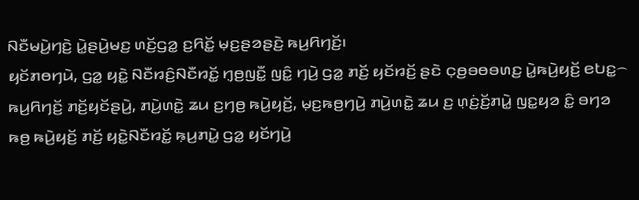ꤡꤢꤪꤗꤣꤧ꤬ꤚꤢꤧ꤬ ꤣꤧ꤭ꤔꤣꤧ꤬ꤗꤢ꤬ ꤛꤢꤩ꤬ꤞꤤ꤭ ꤢ꤬ꤖꤢꤩ꤭ ꤗ꤫ꤢ꤬ꤔꤤꤔꤢꤧ꤬ ꤒꤣ꤬ꤖꤚꤢꤩ꤬꤯
ꤟꤢꤩꤊꤥꤚꤣꤧ, ꤞꤤ꤭ ꤟꤢꤧ꤭ ꤡꤢꤪꤙꤢꤨ꤬ꤡꤢꤪꤙꤢꤩ꤭ ꤚ꤫ꤥ꤬ꤜꤢꤪ꤭ ꤜꤢꤨ꤭ ꤚꤣꤧ꤬ ꤞꤤ꤭ ꤊꤢꤩ꤬ ꤟꤢꤩꤙꤢꤩ꤬ ꤔꤢꤧ ꤍ꤫ꤥ꤬ꤋꤥꤋꤛꤢ꤬ ꤣꤧ꤭ꤒꤣꤧ꤬ꤟꤢꤩ꤬ ꤕꤝꤢ꤭꤮ ꤒꤣ꤬ꤖꤚꤢꤩ꤬ ꤊꤢꤩ꤬ꤟꤢꤩꤔꤣꤧ꤬, ꤊꤣꤧ꤬ꤛꤢꤧ꤭ ꤘꤣ ꤢ꤬ꤚꤥ꤬ ꤒꤣꤧ꤬ꤟꤢꤩ꤬, ꤗ꤫ꤢ꤬ꤒꤥ꤬ꤚꤣꤧ꤬ ꤊꤣꤧ꤬ꤛꤢꤧ꤭ ꤘꤣ ꤢ꤬ ꤛ꤫ꤢꤦ꤬ꤢꤩ꤬ꤊꤣꤧ꤭ ꤜꤢ꤭ꤟꤤ ꤢꤨ꤭ ꤋꤚꤤ ꤒꤥ꤬ ꤒꤣꤧ꤬ꤟꤢꤩ꤬ ꤊꤢꤩ꤬ ꤟꤢꤧ꤭ꤡꤢꤪꤙꤢꤩ꤭ ꤒ꤫ꤣ꤬ꤊꤣꤧ꤭ ꤞꤤ꤭ ꤟꤢꤩꤚꤣꤧ꤬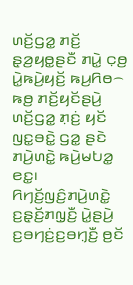ꤛꤢꤩ꤬ꤞꤤ꤭ ꤊꤢꤩ꤬ ꤔ꤫ꤤ꤬ꤟꤥ꤭ꤔꤢꤪ ꤊꤣꤧ꤭ ꤍ꤫ꤥ꤬ ꤣꤧ꤭ꤒꤣꤧ꤬ꤟꤢꤩ꤬ ꤒꤣ꤬ꤖꤥ꤮ ꤒꤥ꤬ ꤊꤢꤩ꤬ꤟꤢꤩꤔꤣꤧ꤬ ꤛꤢꤩ꤬ꤞꤤ꤭ ꤊ꤫ꤢꤦ꤬ ꤟꤢꤩ ꤜꤢ꤭ꤋꤢꤧ꤭ ꤞꤤ꤭ ꤔꤢꤧ ꤊꤣꤧ꤬ꤛꤢꤧ꤭ ꤒꤣꤧ꤬ꤗꤝꤤ꤭ ꤕꤢ꤭꤯
ꤖꤚꤢꤩ꤬ꤜꤢꤨ꤬ꤊꤣꤧ꤬ꤛꤢꤧ꤭ ꤢ꤬ꤔ꤫ꤢꤩ꤬ꤊꤜ꤫ꤢꤪ꤬ ꤣꤧ꤭ꤔꤣꤧ꤬ ꤢ꤬ꤋꤚꤢꤦ꤬ꤢ꤬ꤋꤚ꤫ꤢꤪ꤬ ꤥ꤬ꤢꤩ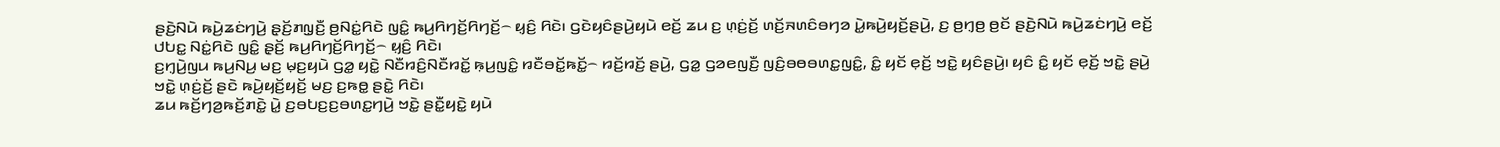ꤔꤢꤧ꤬ꤡꤣꤧ ꤒꤣꤧ꤬ꤘꤢꤦꤚꤣꤧ꤬ ꤔ꤫ꤢꤩ꤬ꤊꤜ꤫ꤢꤪ꤬ ꤥ꤬ꤡꤢꤦ꤭ꤖꤢꤧ ꤜꤢꤨ꤭ ꤒꤣ꤬ꤖꤚꤢꤩ꤬ꤖꤚꤢꤩ꤬꤮ ꤟ꤫ꤢꤨ꤬ ꤖꤢꤧ꤯ ꤞꤢꤧꤟꤢꤨꤔꤣꤧ꤬ꤟꤣꤧ ꤕꤢꤩ꤬ ꤘꤣ ꤢ꤬ ꤛ꤫ꤢꤦ꤬ꤢꤩ꤬ ꤛꤢꤩ꤬ꤏꤛꤢꤨꤋꤚꤤ ꤣꤧ꤭ꤒꤣꤧ꤬ꤟꤢꤩ꤬ꤔꤣꤧ꤬, ꤢ꤬ ꤥ꤬ꤚ꤫ꤥ꤬ ꤥ꤬ꤢꤩ ꤔꤢꤧ꤬ꤡꤣꤧ ꤒꤣꤧ꤬ꤘꤢꤦꤚꤣꤧ꤬ ꤕꤢꤩ꤬ ꤓꤝꤢ꤭ ꤡꤢꤦ꤭ꤖꤢꤧ ꤜꤢꤨ꤭ ꤔ꤫ꤢꤩ꤬ ꤒꤣ꤬ꤖꤚꤢꤩ꤬ꤖꤚꤢꤩ꤬꤮ ꤟ꤫ꤢꤨ꤬ ꤖꤢꤧ꤯
ꤢ꤬ꤚ꤫ꤣꤧ꤬ꤜꤣ ꤒꤣ꤬ꤡꤣ꤬ ꤗꤢ꤬ ꤗ꤫ꤢ꤬ꤟꤣꤧ ꤞꤤ꤭ ꤟꤢꤧ꤭ ꤡꤢꤪꤙꤢꤨ꤬ꤡꤢꤪꤙꤢꤩ꤭ ꤒ꤫ꤣ꤬ꤜꤢꤨ꤭ ꤙꤢꤪꤋꤢꤩ꤭ꤒꤢꤩ꤭꤮ ꤙꤢꤩ꤬ꤙꤢꤩ꤬ ꤔꤣꤧ꤬, ꤞꤤ꤭ ꤞꤤꤕꤜꤢꤪ꤬ ꤜꤢꤨ꤬ꤋꤥꤋꤛꤢ꤭ꤜꤢꤨ꤭, ꤢꤨ꤭ ꤟꤢꤩ ꤕ꤫ꤢꤩ꤬ ꤠꤢꤧ꤭ ꤟꤢꤨꤔꤣꤧ꤬꤯ ꤟꤢꤨ ꤢꤨ꤭ ꤟꤢꤩ ꤕ꤫ꤢꤩ꤬ ꤠꤢꤧ꤭ ꤔꤣꤧ꤬ ꤠꤢꤧ꤭ ꤛ꤫ꤢꤦ꤬ꤢꤩ꤬ ꤔꤢꤧ ꤒꤣꤧ꤬ꤟꤢꤩ꤬ꤟꤢꤩ꤬ ꤗꤢ꤬ ꤢ꤬ꤒꤥ꤭ ꤔꤢꤧ꤭ ꤖꤢꤧ꤯
ꤘꤣ ꤒꤢꤩ꤬ꤚꤤ꤬ꤒꤢꤩ꤬ꤊꤢꤧ꤭ ꤣꤧ꤭ ꤢ꤬ꤋꤝꤢ꤬ꤢ꤬ꤋꤛꤢ꤭ꤚꤣꤧ꤬ ꤠꤢꤧ꤭ ꤔꤢꤪ꤭ꤟꤢꤧ꤭ ꤟꤣꤧ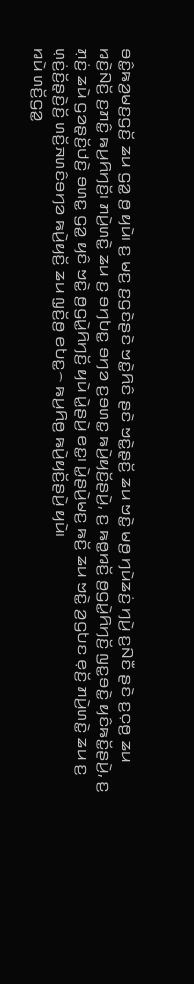ꤋꤢꤨ꤭ꤒꤤ꤬ꤗꤢ꤬ꤞꤢꤩ꤬ ꤘꤣ ꤞꤤ꤭ ꤥ꤬ ꤟꤣꤧ꤯ ꤢ꤬ ꤗꤢ꤬ ꤢ꤬ꤞꤢꤧꤔꤢꤧ ꤠꤢꤧ꤭ꤖꤢꤨ ꤔꤢꤧ ꤠꤢꤧ꤭ꤔ꤫ꤢꤩ꤬ ꤘꤣ ꤠꤢꤧ꤭ ꤗꤥ꤬ ꤚꤣꤧꤘꤢꤦ꤬ ꤚꤣꤧ꤬ ꤢ꤬ꤡꤢꤪ ꤔꤢꤧ ꤢ꤬ꤍ꤫ꤥ꤬ ꤘꤣ ꤙꤢꤧ꤬ꤡꤢꤩ꤬ ꤢ꤬ꤊꤢꤨ꤭ ꤒꤣ꤬ꤖꤚꤢꤩ꤬꤯ ꤊꤣꤧ꤬ꤛꤢꤧ꤭ ꤘꤣ ꤢ꤬ ꤋꤚꤝꤢ꤭ ꤋꤚꤤ ꤢ꤬ꤋꤛꤢ꤭ ꤒꤣꤧ꤬ꤟꤢꤩ꤬ꤔꤣꤧ꤬, ꤢ꤬ ꤒꤥ꤭ꤙꤢꤩ꤬ ꤥ꤬ꤞꤣꤧ꤭ꤖꤚꤢꤩ꤬ ꤜꤢ꤭ꤋꤢꤧ꤭ ꤟꤢꤨꤒꤢꤩ꤭ꤔꤣꤧ꤬, ꤢ꤬ ꤊ꤫ꤢꤦ꤬ ꤘꤣꤧ ꤞꤤꤔ꤫ꤢꤩ꤬ꤓꤢꤧ꤬ ꤋꤛꤢ꤭ ꤞꤤ꤭ ꤟꤢꤨ ꤠꤢꤧ꤭ ꤥ꤬ꤞꤣꤧ꤭ꤖꤚꤢꤩ꤬ ꤟꤣꤧ ꤣꤧ꤭ꤔꤣꤧ꤬ ꤕꤢ꤭꤯ ꤣꤧ꤭ꤔꤣꤧ꤬ꤗꤢ꤬ ꤒꤢꤩ꤬ ꤘꤣ ꤠꤢꤧ꤭ ꤤ꤬ꤞꤝꤢ ꤕ꤫ꤢꤩ꤬ ꤊꤣꤧ꤬ꤛꤢꤧ꤭ ꤘꤣ ꤢ꤬ ꤛ꤫ꤢꤦ꤬ꤢꤩ꤬ꤔ꤫ꤢꤧ꤬ꤢꤩ꤬ ꤛꤢꤩ꤬ꤏꤛꤢꤨꤋꤚꤤ ꤒꤣꤧ꤬ꤟꤢꤩ꤬ ꤘꤣ ꤜ꤫ꤢꤩ꤬ꤥ꤬ ꤕꤝꤢ꤭꤮ ꤒꤣ꤬ꤖꤥ꤬ ꤒꤣꤧ꤬ꤟꤢꤩ꤬ꤔꤣꤧ꤬ ꤟꤣꤧ꤯
ꤙꤣꤧ ꤛꤢꤩ꤬ꤞꤤ꤭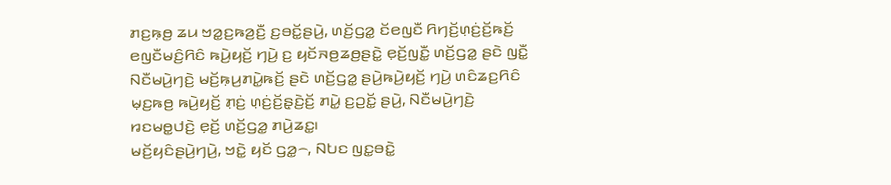ꤊꤢ꤬ꤒ꤫ꤥ꤬ ꤘꤣ ꤠꤤ꤭ꤢ꤬ꤒꤤ꤬ꤢꤪ꤬ ꤢ꤬ꤋꤢꤩ꤭ꤔꤣꤧ꤬, ꤛꤢꤩ꤬ꤞꤤ꤭ ꤢꤩꤕꤜꤢꤪ ꤖꤚꤢꤩ꤬ꤛ꤫ꤢꤦ꤬ꤢꤩ꤬ꤒꤢꤩ꤬ ꤕꤜꤢꤪꤗꤢꤨ꤬ꤖꤢꤨ ꤒꤣꤧ꤬ꤟꤢꤩ꤬ ꤚꤣꤧ꤬ ꤢ꤬ ꤟꤢꤩꤏꤥ꤬ꤘꤥ꤬ꤔꤢꤧ꤭ ꤕ꤫ꤢꤩ꤬ꤜꤢꤪ꤭ ꤛꤢꤩ꤬ꤞꤤ꤭ ꤔꤢꤧ ꤜꤢꤪ꤭ ꤡꤢꤪꤗꤣꤧ꤬ꤚꤢꤧ꤬ ꤗꤢꤩ꤬ꤒ꤫ꤣ꤬ꤊꤣꤧ꤭ꤒꤢꤩ꤬ ꤔꤢꤧ ꤛꤢꤩ꤬ꤞꤤ꤭ ꤔꤣꤧ꤬ꤒꤣꤧ꤬ꤟꤢꤩ꤬ ꤚꤣꤧ꤬ ꤛꤢꤨꤘꤢ꤬ꤖꤢꤨ ꤗ꤫ꤢ꤬ꤒꤥ꤬ ꤒꤣꤧ꤬ꤟꤢꤩ꤬ ꤊ꤫ꤢꤦ꤬ ꤛ꤫ꤢꤦ꤬ꤢꤩ꤬ꤔ꤫ꤢꤧ꤬ꤢꤩ꤬ ꤊꤣꤧ꤭ ꤢ꤬ꤑꤢꤩ꤭ ꤔꤣꤧ꤬, ꤡꤢꤪꤗꤣꤧ꤬ꤚꤢꤧ꤬ ꤙꤢꤗꤥ꤭ꤓꤢꤧ꤬ ꤕ꤫ꤢꤩ꤬ ꤛꤢꤩ꤬ꤞꤤ꤭ ꤊꤣꤧ꤬ꤘꤢ꤭꤯
ꤗꤢꤩ꤬ꤟꤢꤨꤔꤣꤧ꤬ꤚꤣꤧ꤬, ꤠꤢꤧ꤭ ꤟꤢꤩ ꤞꤤ꤭꤮, ꤡꤝꤢ ꤜꤢ꤭ꤋꤢꤧ꤭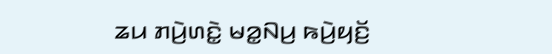ꤘꤣ ꤊꤣꤧ꤬ꤛꤢꤧ꤭ ꤗꤤ꤭ꤡꤣ꤬ ꤒꤣꤧ꤬ꤟꤢꤩ꤬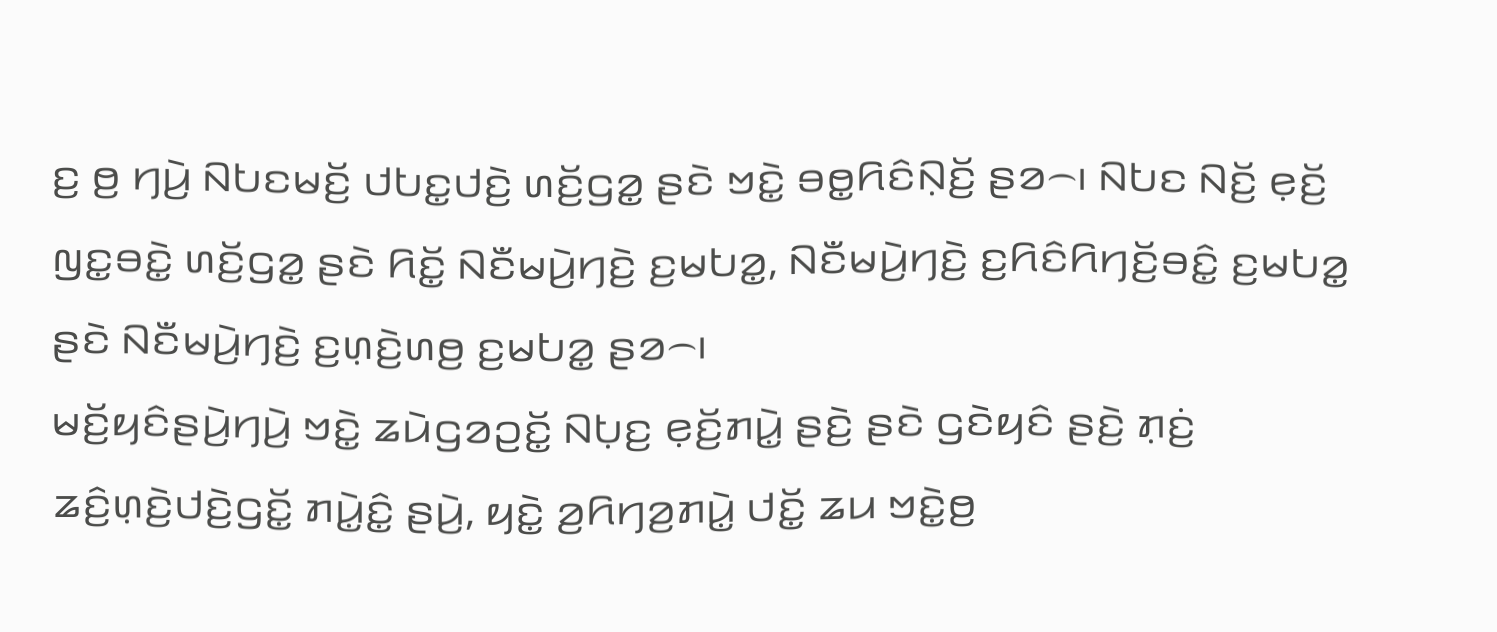ꤢ꤬ ꤥ꤬ ꤚꤣꤧ꤬ ꤡꤝꤢꤗꤢꤩ꤬ ꤓꤝꤢ꤭ꤓꤢꤧ꤬ ꤛꤢꤩ꤬ꤞꤤ꤭ ꤔꤢꤧ ꤠꤢꤧ꤭ ꤋꤥ꤭ꤖꤢꤨꤡ꤫ꤢꤩ꤬ ꤔꤤ꤮꤯ ꤡꤝꤢ ꤡꤢꤩ꤬ ꤕ꤫ꤢꤩ꤬ ꤜꤢ꤭ꤋꤢꤧ꤭ ꤛꤢꤩ꤬ꤞꤤ꤭ ꤔꤢꤧ ꤖꤢꤩ꤭ ꤡꤢꤪꤗꤣꤧ꤬ꤚꤢꤧ꤬ ꤢ꤬ꤗꤝꤤ꤭, ꤡꤢꤪꤗꤣꤧ꤬ꤚꤢꤧ꤬ ꤢ꤬ꤖꤢꤨꤖꤚꤢꤩ꤬ꤋꤢꤨ꤭ ꤢ꤬ꤗꤝꤤ꤭ ꤔꤢꤧ ꤡꤢꤪꤗꤣꤧ꤬ꤚꤢꤧ꤬ ꤢ꤬ꤛ꤫ꤢꤧ꤬ꤛꤥ꤬ ꤢ꤬ꤗꤝꤤ꤭ ꤔꤤ꤮꤯
ꤗꤢꤩ꤬ꤟꤢꤨꤔꤣꤧ꤬ꤚꤣꤧ꤬ ꤠꤢꤧ꤭ ꤘꤣꤧꤞꤤꤑꤢꤩ꤭ ꤡꤝ꤫ꤢ꤬ ꤕ꤫ꤢꤩ꤬ꤊꤣꤧ꤭ ꤔꤢꤧ꤬ ꤔꤢꤧ ꤞꤢꤧꤟꤢꤨ ꤔꤢꤧ꤬ ꤊ꤫ꤢꤦ꤬ ꤘꤢꤨ꤬ꤛ꤫ꤢꤧ꤬ꤓꤢꤧ꤬ꤞꤢꤩ꤭ ꤊꤣꤧ꤭ꤢꤨ꤭ ꤔꤣꤧ꤬, ꤟꤢꤧ꤭ ꤤ꤬ꤖꤚꤤ꤬ꤊꤣꤧ꤭ ꤓꤢꤩ꤭ ꤘꤣ ꤠꤢꤧ꤭ꤥ꤬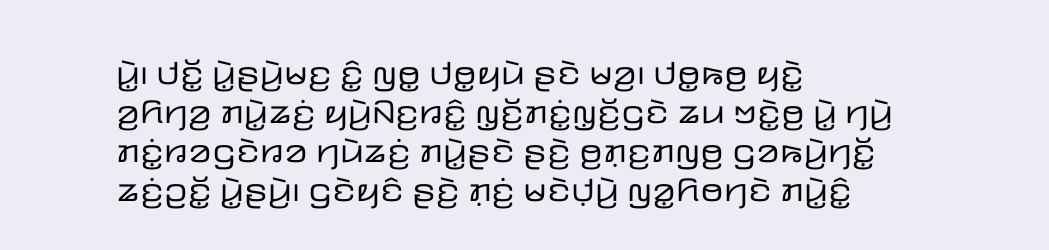ꤣꤧ꤭꤯ ꤓꤢꤩ꤭ ꤣꤧ꤭ꤔꤣꤧ꤬ꤗꤢ꤬ ꤢꤨ꤭ ꤜꤥ꤭ ꤓꤥ꤭ꤟꤣꤧ ꤔꤢꤧ ꤗꤤ꤬꤯ ꤓꤥ꤭ꤒꤥ꤬ ꤟꤢꤧ꤭ ꤤ꤬ꤖꤚꤤ꤬ ꤊꤣꤧ꤭ꤘꤢꤦ꤬ ꤟꤣꤧ꤬ꤡꤢ꤬ꤙꤢꤨ꤭ ꤜ꤫ꤢꤩ꤬ꤊꤢꤦ꤭ꤜ꤫ꤢꤩ꤬ꤞꤢꤧ ꤘꤣ ꤠꤢꤧ꤭ꤥ꤬ ꤣꤧ꤭ ꤚꤣꤧ꤬ ꤊꤢꤦ꤭ꤙꤤꤞꤢꤧꤙꤤ ꤚꤣꤧꤘꤢꤦ꤬ ꤊꤣꤧ꤭ꤔꤢꤧ ꤔꤢꤧ꤬ ꤥ꤬ꤊ꤫ꤢ꤬ꤊꤜꤥ꤬ ꤞꤤꤒꤣꤧ꤬ꤚꤢꤩ꤭ ꤘꤢꤦ꤬ꤑꤢꤩ꤭ ꤣꤧ꤭ꤔꤣꤧ꤬꤯ ꤞꤢꤧꤟꤢꤨ ꤔꤢꤧ꤬ ꤊ꤫ꤢꤦ꤬ ꤗꤢꤧꤓ꤫ꤣꤧ꤬ ꤜꤤ꤭ꤖꤥꤚꤢꤧ ꤊꤣꤧ꤭ꤢꤨ꤭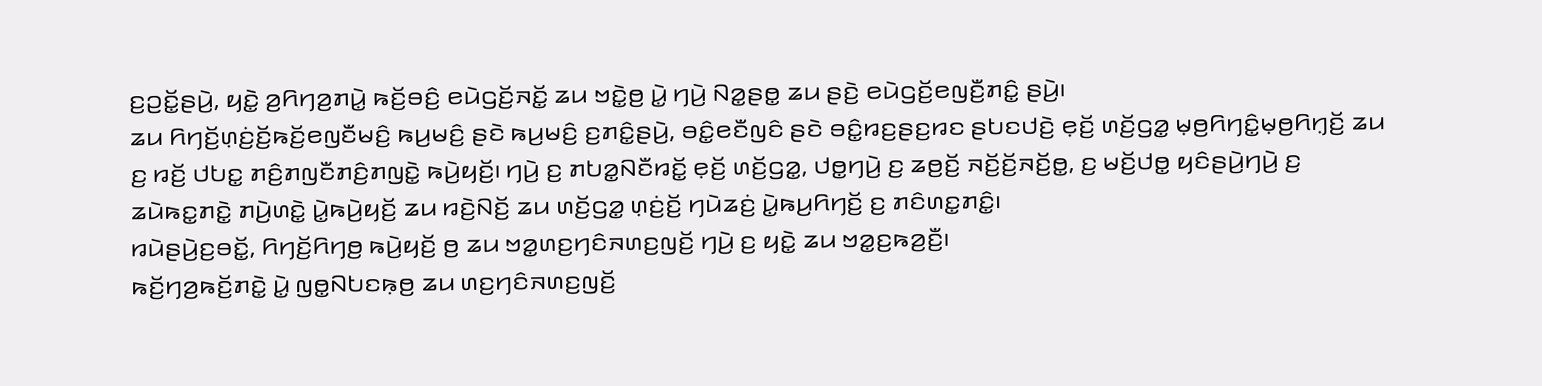ꤢ꤬ꤑꤢꤩ꤭ꤔꤣꤧ꤬, ꤟꤢꤧ꤭ ꤤ꤬ꤖꤚꤤ꤬ꤊꤣꤧ꤭ ꤒꤢꤩ꤬ꤋꤢꤨ꤬ ꤕꤣꤧꤞꤢꤩ꤬ꤏꤢꤩ꤭ ꤘꤣ ꤠꤢꤧ꤭ꤥ꤬ ꤣꤧ꤭ ꤚꤣꤧ꤬ ꤡꤤ꤭ꤔꤥ꤭ ꤘꤣ ꤔꤢꤧ꤬ ꤕꤣꤧꤞꤢꤩ꤬ꤕꤜꤢꤪ꤬ꤊꤢꤨ꤭ ꤔꤣꤧ꤬꤯
ꤘꤣ ꤖꤚꤢꤩ꤬ꤛ꤫ꤢꤦ꤬ꤢꤩ꤬ꤒꤢꤩ꤬ꤕꤜꤢꤪꤗꤢꤨ꤬ ꤒꤣ꤬ꤗꤢꤨ꤬ ꤔꤢꤧ ꤒꤣ꤬ꤗꤢꤨ꤬ ꤢ꤬ꤊꤢꤨ꤭ꤔꤣꤧ꤬, ꤋꤢꤨ꤭ꤕꤢꤪꤜꤢꤨ ꤔꤢꤧ ꤋꤢꤨ꤭ꤙꤢ꤬ꤔꤢ꤬ꤙꤢ ꤔꤝꤢꤓꤢꤧ꤬ ꤕ꤫ꤢꤩ꤬ ꤛꤢꤩ꤬ꤞꤤ꤭ ꤗ꤫ꤥ꤬ꤖꤚꤢꤨ꤭ꤗ꤫ꤥ꤬ꤖꤚ꤫ꤢꤩ꤬ ꤘꤣ ꤢ꤬ ꤙꤢꤩ꤬ ꤓꤝꤢ꤭ ꤊꤢꤨ꤬ꤊꤜꤢꤪꤊꤢꤨ꤬ꤊꤜꤢꤧ꤭ ꤒꤣꤧ꤬ꤟꤢꤩ꤬꤯ ꤚꤣꤧ꤬ ꤢ꤬ ꤊꤝꤤ꤭ꤡꤢꤪꤙꤢꤩ꤭ ꤕ꤫ꤢꤩ꤬ ꤛꤢꤩ꤬ꤞꤤ꤭, ꤓꤥ꤭ꤚꤣꤧ꤬ ꤢ꤬ ꤘꤥ꤬ꤢꤩ꤬ ꤏꤢꤩ꤬ꤢꤩ꤬ꤏꤢꤩ꤬ꤥ꤭, ꤢ꤬ ꤗꤢꤩ꤬ꤓꤥ꤭ ꤟꤢꤨꤔꤣꤧ꤬ꤚꤣꤧ꤬ ꤢ꤬ ꤘꤣꤧꤒꤢ꤭ꤊꤢꤧ꤭ ꤊꤣꤧ꤬ꤛꤢꤧ꤭ ꤣꤧ꤭ꤒꤣꤧ꤬ꤟꤢꤩ꤬ ꤘꤣ ꤙꤢꤧ꤬ꤡꤢꤩ꤬ ꤘꤣ ꤛꤢꤩ꤬ꤞꤤ꤭ ꤛ꤫ꤢꤦ꤬ꤢꤩ꤬ ꤚꤣꤧꤘꤢꤦ꤬ ꤣꤧ꤭ꤒꤣ꤬ꤖꤚꤢꤩ꤬ ꤢ꤬ ꤊꤢꤨꤛꤢ꤭ꤊꤢꤨ꤭꤯
ꤙꤣꤧꤔꤣꤧ꤬ꤢ꤬ꤋꤢꤩ꤭, ꤖꤚꤢꤩ꤬ꤖꤚꤥ꤬ ꤒꤣꤧ꤬ꤟꤢꤩ꤬ ꤥ꤬ ꤘꤣ ꤠꤤ꤭ꤛꤢ꤬ꤚꤢꤨꤏꤛꤢ꤬ꤜꤢꤩ꤬ ꤚꤣꤧ꤬ ꤢ꤬ ꤟꤢꤧ꤭ ꤘꤣ ꤠꤤ꤭ꤢ꤬ꤒꤤ꤬ꤢꤪ꤬꤯
ꤒꤢꤩ꤬ꤚꤤ꤬ꤒꤢꤩ꤬ꤊꤢꤧ꤭ ꤣꤧ꤭ ꤜꤥ꤭ꤡꤝꤢꤒ꤫ꤥ꤬ ꤘꤣ ꤛꤢ꤬ꤚꤢꤨꤏꤛꤢ꤬ꤜꤢꤩ꤬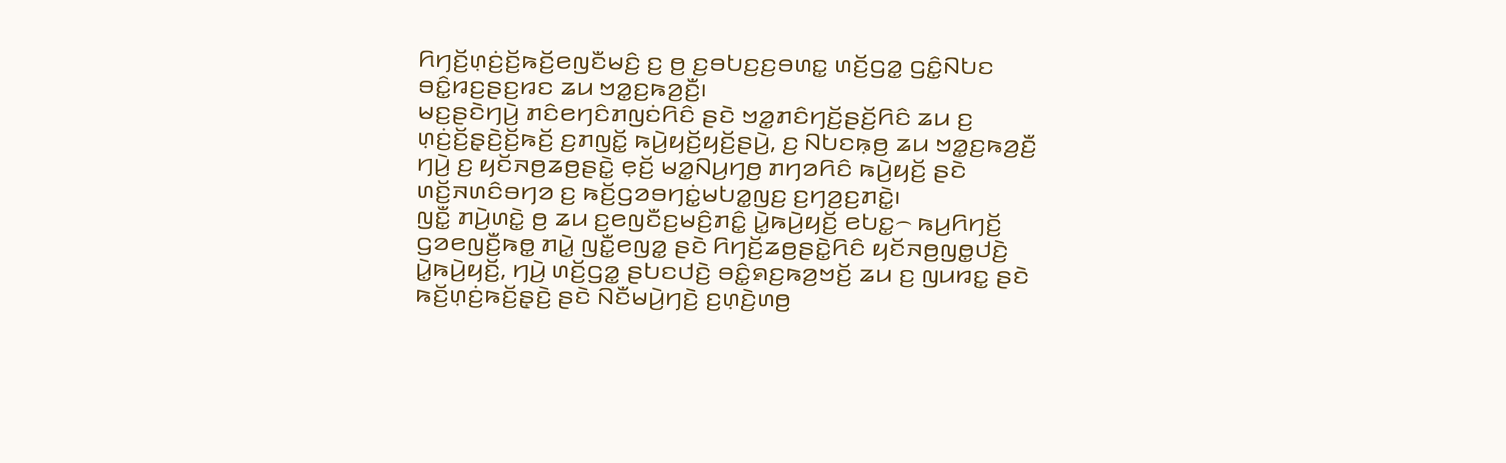ꤖꤚꤢꤩ꤬ꤛ꤫ꤢꤦ꤬ꤢꤩ꤬ꤒꤢꤩ꤬ꤕꤜꤢꤪꤗꤢꤨ꤬ ꤢ꤬ ꤥ꤬ ꤢ꤬ꤋꤝꤢ꤬ꤢ꤬ꤋꤛꤢ꤭ ꤛꤢꤩ꤬ꤞꤤ꤭ ꤞꤢꤨ꤭ꤡꤝꤢ ꤋꤢꤨ꤭ꤙꤢ꤬ꤔꤢ꤬ꤙꤢ ꤘꤣ ꤠꤤ꤭ꤢ꤬ꤒꤤ꤬ꤢꤪ꤬꤯
ꤗꤢ꤬ꤔꤢꤧꤚꤣꤧ꤬ ꤊꤢꤨꤕꤚꤢꤨꤊꤜꤢꤦꤖꤢꤨ ꤔꤢꤧ ꤠꤤ꤭ꤊꤢꤨꤚꤢꤩ꤬ꤔꤢꤩ꤬ꤖꤢꤨ ꤘꤣ ꤢ꤬ ꤛ꤫ꤢꤦ꤬ꤢꤩ꤬ꤔ꤫ꤢꤧ꤬ꤢꤩ꤬ꤒꤢꤩ꤬ ꤢ꤬ꤊꤜꤢꤩ꤭ ꤒꤣꤧ꤬ꤟꤢꤩ꤬ꤟꤢꤩ꤬ꤔꤣꤧ꤬, ꤢ꤬ ꤡꤝꤢꤒ꤫ꤥ꤬ ꤘꤣ ꤠꤤ꤭ꤢ꤬ꤒꤤ꤬ꤢꤪ꤬ ꤚꤣꤧ꤬ ꤢ꤬ ꤟꤢꤩꤏꤥ꤬ꤘꤥ꤬ꤔꤢꤧ꤭ ꤕ꤫ꤢꤩ꤬ ꤗꤤ꤭ꤡꤣ꤬ꤚꤥ꤬ ꤊꤚꤤꤖꤢꤨ ꤒꤣꤧ꤬ꤟꤢꤩ꤬ ꤔꤢꤧ ꤛꤢꤩ꤬ꤏꤛꤢꤨꤋꤚꤤ ꤢ꤬ ꤒꤢꤩ꤬ꤞꤤꤋꤚꤢꤦ꤭ꤗꤝꤤ꤭ꤜꤢ꤬ ꤢ꤬ꤚꤤ꤬ꤢ꤬ꤊꤢꤧ꤭꤯
ꤜꤢꤪ꤭ ꤊꤣꤧ꤬ꤛꤢꤧ꤭ ꤥ꤬ ꤘꤣ ꤢ꤬ꤕꤜꤢꤪꤢ꤬ꤗꤢꤨ꤬ꤊꤢꤨ꤭ ꤣꤧ꤭ꤒꤣꤧ꤬ꤟꤢꤩ꤬ ꤕꤝꤢ꤭꤮ ꤒꤣ꤬ꤖꤚꤢꤩ꤬ ꤞꤤꤕꤜꤢꤪ꤬ꤒꤥ꤭ ꤊꤣꤧ꤭ ꤜꤢꤪ꤭ꤕꤜꤤ꤭ ꤔꤢꤧ ꤖꤚꤢꤩ꤬ꤘꤥ꤬ꤔꤢꤧ꤭ꤖꤢꤨ ꤟꤢꤩꤏꤥ꤬ꤜꤥ꤭ꤓꤢꤧ꤬ ꤣꤧ꤭ꤒꤣꤧ꤬ꤟꤢꤩ꤬, ꤚꤣꤧ꤬ ꤛꤢꤩ꤬ꤞꤤ꤭ ꤔꤝꤢꤓꤢꤧ꤬ ꤋꤢꤨ꤭ꤎꤢ꤬ꤒꤤ꤬ꤠꤢꤩ꤬ ꤘꤣ ꤢ꤬ ꤜꤣꤙꤢ꤭ ꤔꤢꤧ ꤒꤢꤩ꤬ꤛ꤫ꤢꤦ꤬ꤒꤢꤩ꤬ꤔ꤫ꤢꤧ꤬ ꤔꤢꤧ ꤡꤢꤪꤗꤣꤧ꤬ꤚꤢꤧ꤬ ꤢ꤬ꤛ꤫ꤢꤧ꤬ꤛꤥ꤬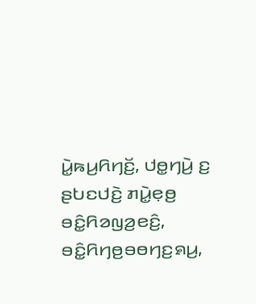ꤣꤧ꤭ꤒꤣ꤬ꤖꤚꤢꤩ꤬, ꤓꤥ꤭ꤚꤣꤧ꤬ ꤢ꤬ ꤔꤝꤢꤓꤢꤧ꤬ ꤊꤣꤧ꤭ꤕ꤫ꤥ꤬ ꤋꤢꤨ꤭ꤖꤤꤜꤤ꤬ꤕꤢꤨ꤬, ꤋꤢꤨ꤭ꤖꤚꤥ꤬ꤋꤥꤚꤢ꤬ꤎꤣ꤬,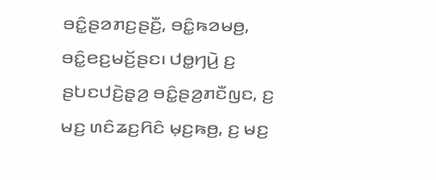ꤋꤢꤨ꤭ꤔꤤꤊꤢ꤬ꤔꤢꤪ꤬, ꤋꤢꤨ꤭ꤒꤤꤗꤥ꤬, ꤋꤢꤨ꤭ꤕꤢ꤬ꤗꤢꤩ꤬ꤔꤢ꤯ ꤓꤥ꤭ꤚꤣꤧ꤬ ꤢ꤬ ꤔꤝꤢꤓꤢꤧ꤬ꤔ꤫ꤤ꤬ ꤋꤢꤨ꤭ꤔꤤ꤬ꤊꤢꤪꤜꤢ, ꤢ꤬ ꤗꤢ꤬ ꤛꤢꤨꤘꤢ꤬ꤖꤢꤨ ꤗ꤫ꤢ꤬ꤒꤥ꤬, ꤢ꤬ ꤗꤢ꤬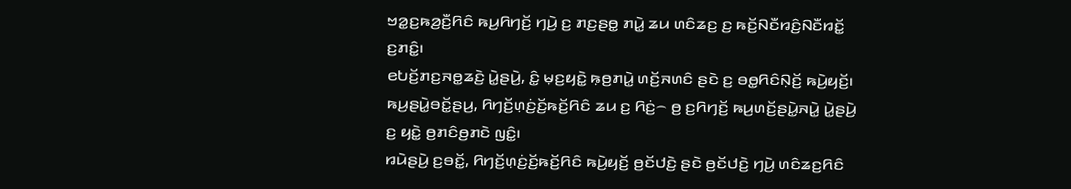ꤠꤤ꤭ꤢ꤬ꤒꤤ꤬ꤢꤪ꤬ꤖꤢꤨ ꤒꤣ꤬ꤖꤚꤢꤩ꤬ ꤚꤣꤧ꤬ ꤢ꤬ ꤊꤢ꤬ꤔꤥ꤭ ꤊꤣꤧ꤭ ꤘꤣ ꤛꤢꤨꤘꤢ꤬ ꤢ꤬ ꤒꤢꤩ꤬ꤡꤢꤪꤙꤢꤨ꤬ꤡꤢꤪꤙꤢꤩ꤭ ꤢ꤬ꤊꤢꤨ꤭꤯
ꤕꤝꤢꤩ꤬ꤊꤢ꤬ꤏꤥ꤭ꤘꤢꤧ꤬ ꤣꤧ꤭ꤔꤣꤧ꤬, ꤢꤨ꤭ ꤗ꤫ꤢ꤬ꤟꤢꤧ꤭ ꤒ꤫ꤥ꤬ꤊꤣꤧ꤭ ꤛꤢꤩ꤬ꤏꤛꤢꤨ ꤔꤢꤧ ꤢ꤬ ꤋꤥ꤭ꤖꤢꤨꤡ꤫ꤢꤩ꤬ ꤒꤣꤧ꤬ꤟꤢꤩ꤬꤯
ꤒꤣ꤬ꤔꤣꤧ꤭ꤋꤢꤩ꤭ꤔꤣ꤬, ꤖꤚꤢꤩ꤬ꤛ꤫ꤢꤦ꤬ꤢꤩ꤬ꤒꤢꤩ꤬ꤖꤢꤨ ꤘꤣ ꤢ꤬ ꤖꤢꤦ꤬꤮ ꤥ꤬ ꤢ꤬ꤖꤚꤢꤩ꤬ ꤒꤣ꤬ꤛꤢꤩ꤬ꤔꤣꤧ꤭ꤏꤣꤧ꤭ ꤣꤧ꤭ꤔꤣꤧ꤬ ꤢ꤬ ꤟꤢꤧ꤭ ꤥ꤬ꤊꤢꤨꤥ꤬ꤊꤢꤧ ꤜꤢꤨ꤭꤯
ꤙꤣꤧꤔꤣꤧ꤬ ꤢ꤬ꤋꤢꤩ꤭, ꤖꤚꤢꤩ꤬ꤛ꤫ꤢꤦ꤬ꤢꤩ꤬ꤒꤢꤩ꤬ꤖꤢꤨ ꤒꤣꤧ꤬ꤟꤢꤩ꤬ ꤥ꤬ꤢꤩꤓꤢꤧ꤬ ꤔꤢꤧ ꤥ꤬ꤢꤩꤓꤢꤧ꤬ ꤚꤣꤧ꤬ ꤛꤢꤨꤘꤢ꤬ꤖꤢꤨ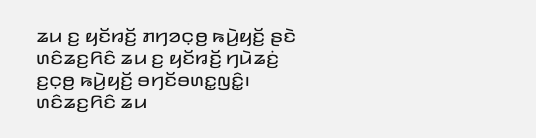ꤘꤣ ꤢ꤬ ꤟꤢꤩꤙꤢꤩ꤬ ꤊꤚꤤꤍ꤫ꤥ꤬ ꤒꤣꤧ꤬ꤟꤢꤩ꤬ ꤔꤢꤧ ꤛꤢꤨꤘꤢ꤬ꤖꤢꤨ ꤘꤣ ꤢ꤬ ꤟꤢꤩꤙꤢꤩ꤬ ꤚꤣꤧꤘꤢꤦ꤬ ꤢ꤬ꤍ꤫ꤥ꤬ ꤒꤣꤧ꤬ꤟꤢꤩ꤬ ꤋꤚꤢꤩꤋꤛꤢ꤭ꤜꤢꤨ꤭꤯ ꤛꤢꤨꤘꤢ꤬ꤖꤢꤨ ꤘꤣ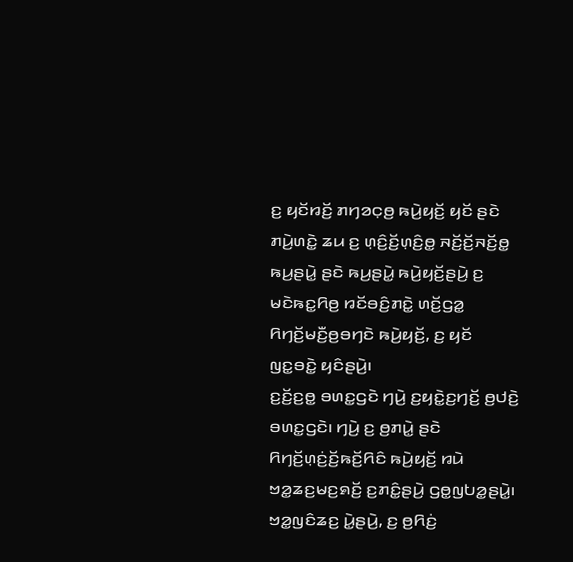ꤢ꤬ ꤟꤢꤩꤙꤢꤩ꤬ ꤊꤚꤤꤍ꤫ꤥ꤬ ꤒꤣꤧ꤬ꤟꤢꤩ꤬ ꤟꤢꤩ ꤔꤢꤧ ꤊꤣꤧ꤬ꤛꤢꤧ꤭ ꤘꤣ ꤢ꤬ ꤛ꤫ꤢꤨ꤬ꤢꤩ꤬ꤛ꤫ꤢꤨ꤬ꤥ꤭ ꤏꤢꤩ꤬ꤢꤩ꤬ꤏꤢꤩ꤬ꤥ꤭ ꤒꤣ꤬ꤔꤣꤧ꤭ ꤔꤢꤧ ꤒꤣ꤬ꤔꤣꤧ꤭ ꤒꤣꤧ꤬ꤟꤢꤩ꤬ꤔꤣꤧ꤬ ꤢ꤬ ꤗꤢꤧꤒꤢ꤭ꤖꤥ꤬ ꤙꤢꤩꤋꤢꤨ꤬ꤊꤢꤧ꤭ ꤛꤢꤩ꤬ꤞꤤ꤭ ꤖꤚꤢꤩ꤬ꤗꤢꤪ꤬ꤥ꤬ꤋꤚꤢꤧ ꤒꤣꤧ꤬ꤟꤢꤩ꤬, ꤢ꤬ ꤟꤢꤩ ꤜꤢ꤭ꤋꤢꤧ꤭ ꤟꤢꤨꤔꤣꤧ꤬꤯
ꤢ꤬ꤢꤩ꤬ꤢ꤬ꤥ꤭ ꤋꤛꤢ꤭ꤞꤢꤧ ꤚꤣꤧ꤬ ꤢ꤬ꤟꤢꤧ꤭ꤢ꤬ꤚꤢꤩ꤬ ꤥ꤬ꤓꤢꤧ꤬ ꤋꤛꤢ꤭ꤞꤢꤧ꤯ ꤚꤣꤧ꤬ ꤢ꤬ ꤥ꤬ꤊꤣꤧ꤭ ꤔꤢꤧ ꤖꤚꤢꤩ꤬ꤛ꤫ꤢꤦ꤬ꤢꤩ꤬ꤒꤢꤩ꤬ꤖꤢꤨ ꤒꤣꤧ꤬ꤟꤢꤩ꤬ ꤙꤣꤧ ꤠꤤ꤭ꤘꤢ꤬ꤗꤢ꤬ꤎꤢꤩ꤬ ꤢ꤬ꤊꤢꤨ꤭ꤔꤣꤧ꤬ ꤞꤥ꤭ꤜꤝꤤ꤭ꤔꤣꤧ꤭꤯
ꤠꤤ꤭ꤜꤢꤨꤘꤢ꤬ ꤣꤧ꤭ꤔꤣꤧ꤬, ꤢ꤬ ꤥ꤬ꤖꤢꤦ꤬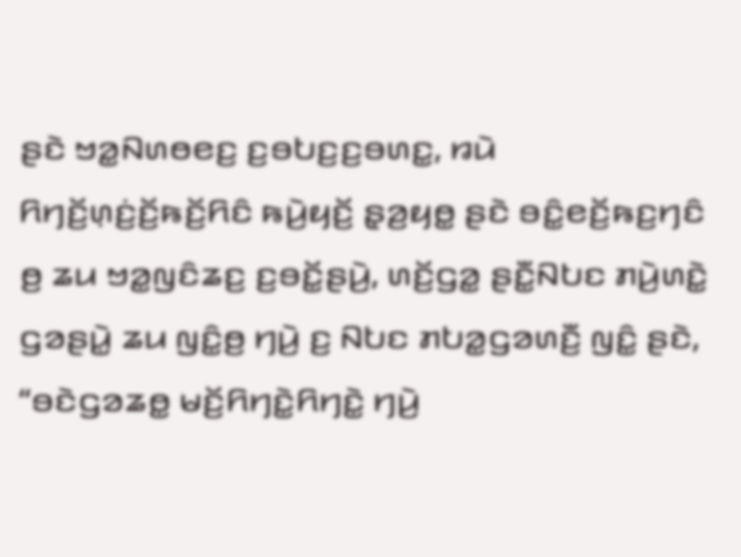ꤔꤢꤧ ꤠꤤ꤭ꤡꤛꤥꤕꤢ꤬ ꤢ꤬ꤋꤝꤢ꤬ꤢ꤬ꤋꤛꤢ꤭, ꤙꤣꤧ ꤖꤚꤢꤩ꤬ꤛ꤫ꤢꤦ꤬ꤢꤩ꤬ꤒꤢꤩ꤬ꤖꤢꤨ ꤒꤣꤧ꤬ꤟꤢꤩ꤬ ꤔ꤫ꤤ꤬ꤟꤥ꤭ ꤔꤢꤧ ꤋꤢꤨ꤭ꤕꤢꤩ꤬ꤒꤢ꤬ꤚꤢꤨ ꤥ꤬ ꤘꤣ ꤠꤤ꤭ꤜꤢꤨꤘꤢ꤬ ꤢ꤬ꤋꤢꤩ꤭ꤔꤣꤧ꤬, ꤛꤢꤩ꤬ꤞꤤ꤭ ꤔꤢꤪ꤭ꤡꤝꤢ ꤊꤣꤧ꤬ꤛꤢꤧ꤭ ꤞꤤꤔꤣꤧ꤭ ꤘꤣ ꤜꤢꤨ꤭ꤥ꤬ ꤚꤣꤧ꤬ ꤢ꤬ ꤡꤝꤢ ꤊꤝꤤ꤭ꤞꤤꤛꤢꤪ꤬ ꤜꤢꤨ꤭ ꤔꤢꤧ, “ꤋꤢꤧꤞꤤꤘꤥ꤭ ꤗꤢꤩ꤬ꤖꤚꤢꤧ꤭ꤖꤚꤢꤧ꤭ ꤚꤣꤧ꤬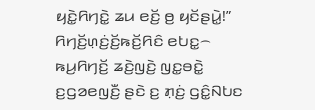ꤟꤢꤧ꤭ꤖꤚꤢꤧ꤭ ꤘꤣ ꤕꤢꤩ꤬ ꤥ꤬ ꤟꤢꤩꤔꤣꤧ꤭!”
ꤖꤚꤢꤩ꤬ꤛ꤫ꤢꤦ꤬ꤢꤩ꤬ꤒꤢꤩ꤬ꤖꤢꤨ ꤕꤝꤢ꤭꤮ ꤒꤣ꤬ꤖꤚꤢꤩ꤬ ꤘꤢꤧ꤬ꤜꤢꤧ꤬ ꤜꤢ꤭ꤋꤢꤧ꤭ ꤢ꤬ꤞꤤꤕꤜꤢꤪ꤬ ꤔꤢꤧ ꤢ꤬ ꤊ꤫ꤢꤦ꤬ ꤞꤢꤨ꤭ꤡꤝꤢ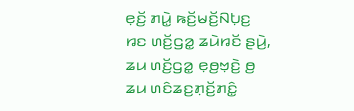ꤕ꤫ꤢꤩ꤬ ꤊꤣꤧ꤭ ꤒꤢꤩ꤬ꤗꤢꤩ꤬ꤡꤝ꤫ꤢ꤬ ꤙꤢ ꤛꤢꤩ꤬ꤞꤤ꤭ ꤘꤣꤧꤙꤢꤩ ꤔꤣꤧ꤬, ꤘꤣ ꤛꤢꤩ꤬ꤞꤤ꤭ ꤕ꤫ꤥ꤬ꤠ꤫ꤢꤧ꤬ ꤥ꤬ ꤘꤣ ꤛꤢꤨꤘꤢ꤬ꤊ꤫ꤢꤩ꤬ꤊꤢꤨ꤭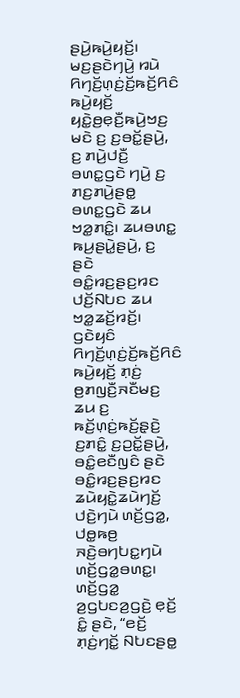ꤔꤣꤧ꤬ꤒꤣꤧ꤬ꤟꤢꤩ꤬꤯
ꤗꤢ꤬ꤔꤢꤧꤚꤣꤧ꤬ ꤙꤣꤧ ꤖꤚꤢꤩ꤬ꤛ꤫ꤢꤦ꤬ꤢꤩ꤬ꤒꤢꤩ꤬ꤖꤢꤨ ꤒꤣꤧ꤬ꤟꤢꤩ꤬ ꤟꤢꤧ꤭ꤥ꤬ꤕ꤫ꤢꤪ꤬ꤒꤣꤧ꤬ꤠꤢ꤬ ꤗꤢꤧ ꤢ꤬ ꤢ꤬ꤋꤢꤩ꤭ꤔꤣꤧ꤬, ꤢ꤬ ꤊꤣꤧ꤬ꤓꤢꤪ꤬ ꤋꤛꤢ꤭ꤞꤢꤧ ꤚꤣꤧ꤬ ꤢ꤬ ꤊꤢ꤬ꤊꤣꤧ꤬ꤔꤥ꤭ ꤋꤛꤢ꤭ꤞꤢꤧ ꤘꤣ ꤠꤤ꤭ꤊꤢꤨ꤭꤯ ꤘꤣꤋꤛꤢ꤭ ꤒꤣ꤬ꤔꤣꤧ꤭ꤔꤣꤧ꤬, ꤢ꤬ ꤔꤢꤧ ꤋꤢꤨ꤭ꤙꤢ꤬ꤔꤢ꤬ꤙꤢ ꤓꤢꤩ꤬ꤡꤝꤢ ꤘꤣ ꤠꤤ꤭ꤘꤢꤩ꤬ꤙꤢꤩ꤬꤯
ꤞꤢꤧꤟꤢꤨ ꤖꤚꤢꤩ꤬ꤛ꤫ꤢꤦ꤬ꤢꤩ꤬ꤒꤢꤩ꤬ꤖꤢꤨ ꤒꤣꤧ꤬ꤟꤢꤩ꤬ ꤊ꤫ꤢꤦ꤬ ꤥ꤬ꤊꤜꤢꤪ꤬ꤏꤢꤪꤗꤢ꤬ ꤘꤣ ꤢ꤬ ꤒꤢꤩ꤬ꤛ꤫ꤢꤦ꤬ꤒꤢꤩ꤬ꤔ꤫ꤢꤧ꤬ ꤢ꤬ꤊꤢꤨ꤭ ꤢ꤬ꤑꤢꤩ꤭ꤔꤣꤧ꤬, ꤋꤢꤨ꤭ꤕꤢꤪꤜꤢꤨ ꤔꤢꤧ ꤋꤢꤨ꤭ꤙꤢ꤬ꤔꤢ꤬ꤙꤢ ꤘꤣꤧꤟꤢꤧ꤭ꤘꤣꤧꤚꤢꤩ꤬ ꤓꤢꤧ꤬ꤚꤣꤧ ꤛꤢꤩ꤬ꤞꤤ꤭, ꤓꤥ꤭ꤒꤥ꤬ ꤏꤢꤧ꤬ꤋꤚꤝꤢ꤭ꤚꤣꤧ ꤛꤢꤩ꤬ꤞꤤ꤭ꤋꤛꤢ꤭꤯ ꤛꤢꤩ꤬ꤞꤤ꤭ ꤤ꤬ꤞꤝꤢꤤ꤬ꤞꤢꤧ꤬ ꤕ꤫ꤢꤩ꤬ ꤢꤨ꤭ ꤔꤢꤧ, “ꤕꤢꤩ꤬ ꤊ꤫ꤢꤦ꤬ꤚꤢꤩ꤭ ꤡꤝꤢꤔꤥ꤭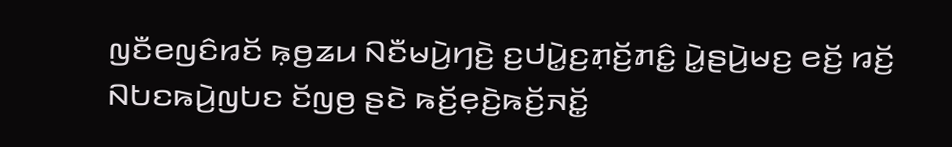ꤜꤢꤪꤕꤜꤢꤨꤙꤢꤩ ꤒ꤫ꤥ꤬ꤘꤣ ꤡꤢꤪꤗꤣꤧ꤬ꤚꤢꤧ꤬ ꤢ꤬ꤓꤣꤧ꤭ꤢ꤬ꤊ꤫ꤢꤩ꤬ꤊꤢꤨ꤭ ꤣꤧ꤭ꤔꤣꤧ꤬ꤗꤢ꤬ ꤕꤢꤩ꤬ ꤙꤢꤩ꤬ ꤡꤝꤢꤒꤣꤧ꤬ꤜꤝꤢ ꤢꤩꤜꤥ꤬ ꤔꤢꤧ ꤒꤢꤩ꤬ꤕ꤫ꤢꤧ꤬ꤒꤢꤩ꤬ꤏꤢꤩ꤭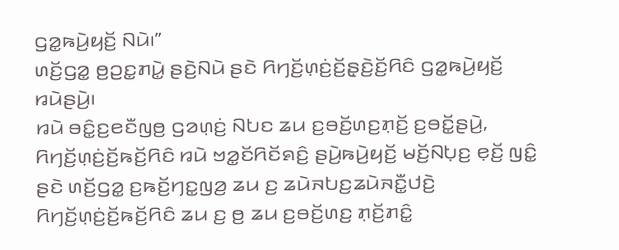ꤞꤤ꤭ꤒꤣꤧ꤬ꤟꤢꤩ꤬ ꤡꤣꤧ꤯”
ꤛꤢꤩ꤬ꤞꤤ꤭ ꤥ꤬ꤑꤢ꤭ꤊꤣꤧ꤭ ꤔꤢꤧ꤬ꤡꤣꤧ ꤔꤢꤧ ꤖꤚꤢꤩ꤬ꤛ꤫ꤢꤦ꤬ꤢꤩ꤬ꤔ꤫ꤢꤧ꤬ꤢꤩ꤬ꤖꤢꤨ ꤞꤤ꤭ꤒꤣꤧ꤬ꤟꤢꤩ꤬ ꤙꤣꤧꤔꤣꤧ꤬꤯
ꤙꤣꤧ ꤋꤢꤨ꤭ꤢ꤬ꤕꤢꤪꤜꤥ꤬ ꤞꤤꤛ꤫ꤢꤦ꤬ ꤡꤝꤢ ꤘꤣ ꤢ꤬ꤋꤢꤩ꤬ꤛꤢ꤬ꤊ꤫ꤢꤩ꤬ ꤢ꤬ꤋꤢꤩ꤭ꤔꤣꤧ꤬, ꤖꤚꤢꤩ꤬ꤛ꤫ꤢꤦ꤬ꤢꤩ꤬ꤒꤢꤩ꤬ꤖꤢꤨ ꤙꤣꤧ ꤠꤤ꤭ꤢꤩꤖꤢꤩꤎꤢꤨ꤬ ꤔꤣꤧ꤬ꤒꤣꤧ꤬ꤟꤢꤩ꤬ ꤗꤢꤩ꤬ꤡꤝ꤫ꤢ꤬ ꤕ꤫ꤢꤩ꤬ ꤜꤢꤨ꤭ ꤔꤢꤧ ꤛꤢꤩ꤬ꤞꤤ꤭ ꤢ꤬ꤒꤢꤩ꤬ꤚꤢ꤭ꤜꤤ꤬ ꤘꤣ ꤢ꤬ ꤘꤣꤧꤏꤝꤢ꤬ꤘꤣꤧꤏꤢꤪ꤭ꤓꤢꤧ꤬ ꤖꤚꤢꤩ꤬ꤛ꤫ꤢꤦ꤬ꤢꤩ꤬ꤒꤢꤩ꤬ꤖꤢꤨ ꤘꤣ ꤢ꤬ ꤥ꤬ ꤘꤣ ꤢ꤬ꤋꤢꤩ꤬ꤛꤢ꤬ ꤊ꤫ꤢꤩ꤬ꤊꤢꤨ꤭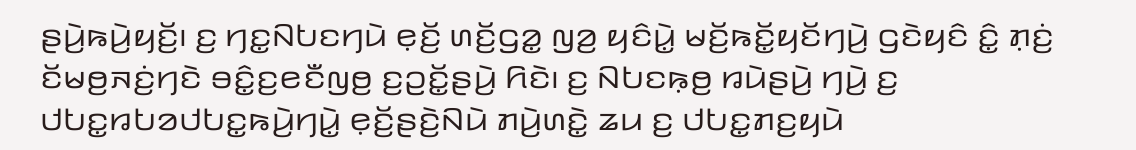ꤔꤣꤧ꤬ꤒꤣꤧ꤬ꤟꤢꤩ꤬꤯ ꤢ꤬ ꤚꤢ꤭ꤡꤝꤢꤚꤣꤧ ꤕ꤫ꤢꤩ꤬ ꤛꤢꤩ꤬ꤞꤤ꤭ ꤜꤤ꤬ ꤟꤢꤨꤣꤧ꤭ ꤗꤢꤩ꤬ꤒꤢꤩ꤭ꤟꤢꤩꤚꤣꤧ꤬ ꤞꤢꤧꤟꤢꤨ ꤢꤨ꤭ ꤊ꤫ꤢꤦ꤬ ꤢꤩꤗꤥ꤬ꤏꤢꤦ꤬ꤚꤢꤧ ꤋꤢꤨ꤭ꤢ꤬ꤕꤢꤪꤜꤥ꤬ ꤢ꤬ꤑꤢꤩ꤭ꤔꤣꤧ꤬ ꤖꤢꤧ꤯ ꤢ꤬ ꤡꤝꤢꤒ꤫ꤥ꤬ ꤙꤣꤧꤔꤣꤧ꤬ ꤚꤣꤧ꤬ ꤢ꤬ ꤓꤝꤢ꤭ꤙꤝꤤꤓꤝꤢ꤭ꤒꤣꤧ꤬ꤚꤣꤧ꤭ ꤕ꤫ꤢꤩ꤬ꤔꤢꤧ꤬ꤡꤣꤧ ꤊꤣꤧ꤬ꤛꤢꤧ꤭ ꤘꤣ ꤢ꤬ ꤓꤝꤢ꤭ꤊꤢ꤬ꤟꤣꤧ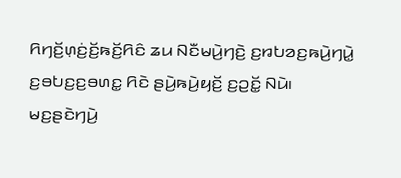ꤖꤚꤢꤩ꤬ꤛ꤫ꤢꤦ꤬ꤢꤩ꤬ꤒꤢꤩ꤬ꤖꤢꤨ ꤘꤣ ꤡꤢꤪꤗꤣꤧ꤬ꤚꤢꤧ꤬ ꤢ꤬ꤙꤝꤤꤢ꤬ꤒꤣꤧ꤬ꤚꤣꤧ꤭ ꤢ꤬ꤋꤝꤢ꤬ꤢ꤬ꤋꤛꤢ꤭ ꤖꤢꤧ ꤔꤣꤧ꤬ꤒꤣꤧ꤬ꤟꤢꤩ꤬ ꤢ꤬ꤑꤢꤩ꤭ ꤡꤣꤧ꤯
ꤗꤢ꤬ꤔꤢꤧꤚꤣꤧ꤬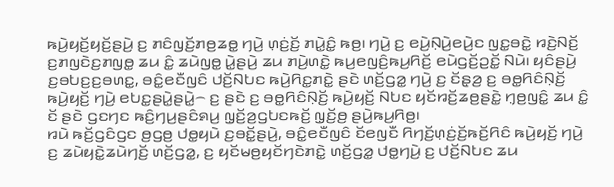ꤒꤣꤧ꤬ꤟꤢꤩ꤬ꤟꤢꤩ꤬ꤔꤣꤧ꤬ ꤢ꤬ ꤊꤢꤨꤜꤢꤩ꤬ꤊꤥ꤬ꤘꤥ꤭ ꤚꤣꤧ꤬ ꤛ꤫ꤢꤦ꤬ꤢꤩ꤬ ꤊꤣꤧ꤭ꤢꤨ꤭ ꤒꤥ꤬꤯ ꤚꤣꤧ꤬ ꤢ꤬ ꤕꤣꤧ꤬ꤡ꤫ꤣꤧ꤬ꤕꤣꤧ꤬ꤢ ꤜꤢ꤭ꤋꤢꤧ꤭ ꤙꤢꤧ꤬ꤡꤢꤩ꤬ ꤢ꤬ꤊꤜꤢꤧꤢ꤬ꤊꤜꤥ꤭ ꤘꤣ ꤢꤨ꤭ ꤘꤣꤧꤜꤥ꤭ ꤣꤧ꤭ꤔꤣꤧ꤬ ꤘꤣ ꤊꤣꤧ꤬ꤛꤢꤧ꤭ ꤒꤣ꤬ꤕꤜꤢꤨ꤬ꤒꤣ꤬ꤖꤢꤩ꤬ ꤕꤣꤧꤞꤢꤩ꤬ꤑꤢꤩ꤭ ꤡꤣꤧ꤯ ꤟꤢꤨꤔꤣꤧ꤬ ꤢ꤬ꤋꤝꤢ꤬ꤢ꤬ꤋꤛꤢ꤭, ꤋꤢꤨ꤭ꤕꤢꤪꤜꤢꤨ ꤓꤢꤩ꤬ꤡꤝꤢ ꤒꤣꤧ꤬ꤖꤢ꤭ꤊꤢꤧ꤭ ꤔꤢꤧ ꤛꤢꤩ꤬ꤞꤤ꤭ ꤚꤣꤧ꤬ ꤢ꤬ ꤢꤩꤔ꤫ꤤ꤬ ꤢ꤬ ꤋꤥ꤭ꤖꤢꤨꤡ꤫ꤢꤩ꤬ ꤒꤣꤧ꤬ꤟꤢꤩ꤬ ꤚꤣꤧ꤬ ꤕꤝꤢ꤭ꤔꤣꤧ꤭ꤔꤣꤧ꤭꤮ ꤢ꤬ ꤔꤢꤧ ꤢ꤬ ꤋꤥ꤭ꤖꤢꤨꤡ꤫ꤢꤩ꤬ ꤒꤣꤧ꤬ꤟꤢꤩ꤬ ꤡꤝꤢ ꤟꤢꤩꤙꤢꤩ꤬ꤘꤥ꤬ꤔꤢꤧ꤭ ꤚ꤫ꤥ꤬ꤜꤢꤨ꤭ ꤘꤣ ꤢꤨ꤭ ꤢꤩ ꤔꤢꤧ ꤞꤢꤚꤢ ꤒꤢꤨ꤬ꤚꤣ꤬ꤔꤢꤨꤎꤣ꤬ ꤜ꤫ꤢꤩ꤬ꤤ꤬ꤞꤝꤢꤒꤢꤩ꤬ ꤜ꤫ꤢꤩ꤬ꤥ꤬ ꤔꤣꤧ꤬ꤒꤣ꤬ꤖꤥ꤬꤯
ꤙꤣꤧ ꤒꤢꤩ꤬ꤞꤢꤨꤞꤢ ꤥ꤬ꤞꤥ꤬ ꤓꤥ꤭ꤟꤣꤧ ꤢ꤬ꤋꤢꤩ꤭ꤔꤣꤧ꤬, ꤋꤢꤨ꤭ꤕꤢꤪꤜꤢꤨ ꤢꤩꤕꤜꤢꤪ ꤖꤚꤢꤩ꤬ꤛ꤫ꤢꤦ꤬ꤢꤩ꤬ꤒꤢꤩ꤬ꤖꤢꤨ ꤒꤣꤧ꤬ꤟꤢꤩ꤬ ꤚꤣꤧ꤬ ꤢ꤬ ꤘꤣꤧꤟꤢꤧ꤭ꤘꤣꤧꤚꤢꤩ꤬ ꤛꤢꤩ꤬ꤞꤤ꤭, ꤢ꤬ ꤟꤢꤩꤗꤥ꤬ꤟꤢꤩꤚꤢꤧꤊꤢꤧ꤭ ꤛꤢꤩ꤬ꤞꤤ꤭ ꤓꤥ꤭ꤚꤣꤧ꤬ ꤢ꤬ ꤓꤢꤩ꤬ꤡꤝꤢ ꤘꤣ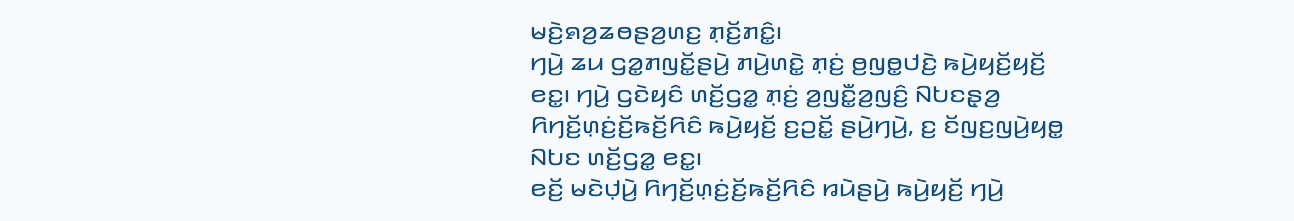ꤗꤢꤧ꤬ꤎꤤ꤬ꤘꤥꤔꤤ꤬ꤛꤢ꤬ ꤊ꤫ꤢꤩ꤬ꤊꤢꤨ꤭꤯
ꤚꤣꤧ꤬ ꤘꤣ ꤞꤤ꤭ꤊꤜꤢꤩ꤭ꤔꤣꤧ꤬ ꤊꤣꤧ꤬ꤛꤢꤧ꤭ ꤊ꤫ꤢꤦ꤬ ꤥ꤬ꤜꤥ꤭ꤓꤢꤧ꤬ ꤒꤣꤧ꤬ꤟꤢꤩ꤬ꤟꤢꤩ꤬ ꤕꤢ꤭꤯ ꤚꤣꤧ꤬ ꤞꤢꤧꤟꤢꤨ ꤛꤢꤩ꤬ꤞꤤ꤭ ꤊ꤫ꤢꤦ꤬ ꤤ꤬ꤜꤢꤪ꤭ꤤ꤬ꤜꤢꤨ꤬ ꤡꤝꤢꤔ꤫ꤤ꤬ ꤖꤚꤢꤩ꤬ꤛ꤫ꤢꤦ꤬ꤢꤩ꤬ꤒꤢꤩ꤬ꤖꤢꤨ ꤒꤣꤧ꤬ꤟꤢꤩ꤬ ꤢ꤬ꤑꤢꤩ꤭ ꤔꤣꤧ꤬ꤚꤣꤧ꤬, ꤢ꤬ ꤢꤩꤜꤢ꤬ꤜꤣꤧ꤬ꤟꤥ꤭ ꤡꤝꤢ ꤛꤢꤩ꤬ꤞꤤ꤭ ꤕꤢ꤭꤯
ꤕꤢꤩ꤬ ꤗꤢꤧꤓ꤫ꤣꤧ꤬ ꤖꤚꤢꤩ꤬ꤛ꤫ꤢꤦ꤬ꤢꤩ꤬ꤒꤢꤩ꤬ꤖꤢꤨ ꤙꤣꤧꤔꤣꤧ꤬ ꤒꤣꤧ꤬ꤟꤢꤩ꤬ ꤚꤣꤧ꤬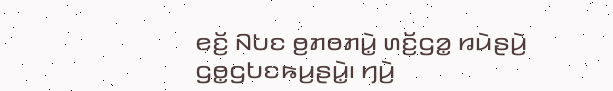ꤕꤢꤩ꤬ ꤡꤝꤢ ꤥ꤬ꤊꤥꤊꤣꤧ꤭ ꤛꤢꤩ꤬ꤞꤤ꤭ ꤙꤣꤧꤔꤣꤧ꤬ ꤞꤥ꤭ꤞꤝꤢꤒꤣ꤬ꤔꤣꤧ꤭꤯ ꤚꤣꤧ꤬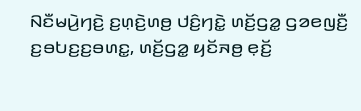ꤡꤢꤪꤗꤣꤧ꤬ꤚꤢꤧ꤬ ꤢ꤬ꤛ꤫ꤢꤧ꤬ꤛꤥ꤬ ꤓꤢꤨ꤬ꤚꤢꤧ꤭ ꤛꤢꤩ꤬ꤞꤤ꤭ ꤞꤤꤕꤜꤢꤪ꤬ ꤢ꤬ꤋꤝꤢ꤬ꤢ꤬ꤋꤛꤢ꤭, ꤛꤢꤩ꤬ꤞꤤ꤭ ꤟꤢꤩꤏꤥ꤬ ꤕ꤫ꤢꤩ꤬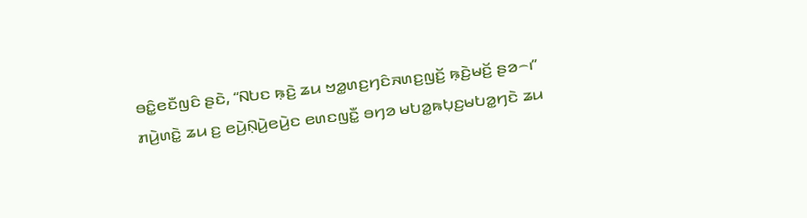ꤋꤢꤨ꤭ꤕꤢꤪꤜꤢꤨ ꤔꤢꤧ, “ꤡꤝꤢ ꤒ꤫ꤢꤧ꤬ ꤘꤣ ꤠꤤ꤭ꤛꤢ꤬ꤚꤢꤨꤏꤛꤢ꤬ꤜꤢꤩ꤬ ꤒ꤫ꤢꤧ꤬ꤗꤢꤩ꤬ ꤔꤤ꤮꤯”
ꤊꤣꤧ꤬ꤛꤢꤧ꤭ ꤘꤣ ꤢ꤬ ꤕꤣꤧ꤬ꤡ꤫ꤣꤧ꤬ꤕꤣꤧ꤬ꤢ ꤕꤛꤢꤜꤢꤪ꤭ ꤋꤚꤤ ꤗꤝꤤ꤭ꤒꤝ꤫ꤢ꤬ꤗꤝꤤ꤭ꤚꤢꤧ ꤘꤣ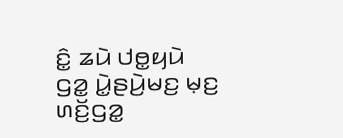ꤢꤨ꤭ ꤘꤣꤧ ꤓꤥ꤭ꤟꤣꤧ ꤞꤤ꤭ ꤣꤧ꤭ꤔꤣꤧ꤬ꤗꤢ꤬ ꤗ꤫ꤢ꤬ ꤛꤢꤩ꤬ꤞꤤ꤭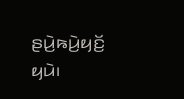ꤔꤣꤧ꤬ꤒꤣꤧ꤬ꤟꤢꤩ꤬ ꤟꤣꤧ꤯